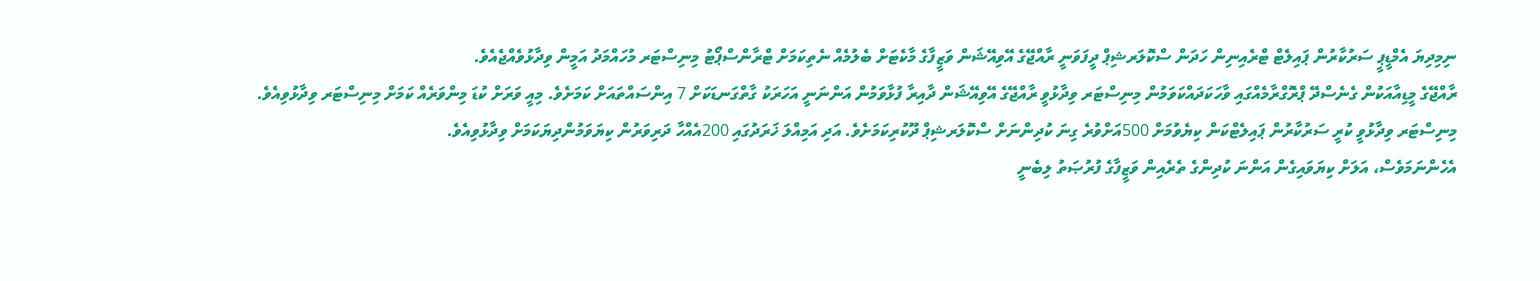ނިމިދިޔަ އެމްޑީޕީ ސަރުކާރުން ޕައިލެޓް ޓްރެއިނިން ހަދަން ސްކޮލަރޝިޕް ދީފަވަނީ ރާއްޖޭގެ އޭވިއޭޝަން ވަޒީފާގެ މާކެޓަށް ބެލުމެއް ނެތިކަމަށް ޓްރާންސްޕޯޓު މިނިސްޓަރ މުހައްމަދު އަމީން ވިދާޅުވެއްޖެއެވެ.
ރާއްޖޭގެ މީޑިއާއަކުން ގެނެސްދޭ ޕްރޮގްރާމެއްގައި ވާހަކަދައްކަވަމުން މިނިސްޓަރ ވިދާޅުވީ ރާއްޖޭގެ އޭވިއޭޝަން ދާއިރާ ފުޅާވަމުން އަންނަނީ އަހަރަކު ގާތްގަނޑަކަށް 7 އިންސައްތައަށް ކަމަށެވެ. މިއީ ވަރަށް ކުޑަ މިންވަރެއް ކަމަށް މިނިސްޓަރ ވިދާޅުވިއެވެ.
މިނިސްޓަރ ވިދާޅުވީ ކުރީ ސަރުކާރުން ޕައިލެޓްކަން ކިޔެވުމަށް 500އަށްވުރެ ގިނަ ކުދިންނަށް ސްކޮލަރޝިޕް ދޫކުރިކަމަށެވެ. އަދި އަމިއްލަ ޚަރަދުގައި 200އެއްހާ ދަރިވަރުން ކިޔަވަމުންދިޔަކަމަށް ވިދާޅުވިއެވެ.
އެހެންނަމަވެސް، އަލަށް ކިޔަވައިގެން އަންނަ ކުދިންގެ ތެރެއިން ވަޒީފާގެ ފުރުޞަތު ލިބެނީ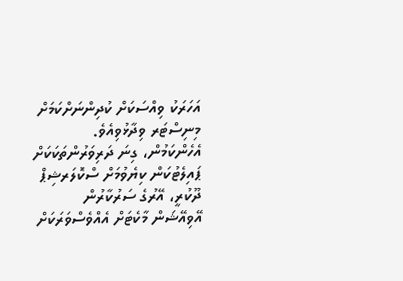އަހަރަކު ވިއްސަކަށް ކުދިންނަށްކަމަށް މިނިސްޓަރ ވިދާޅުވިއެވެ.
އެހެންކަމުން، ގިނަ ދަރިވަރުންތަކަކަށް ޕައިލެޓުކަން ކިޔެވުމަށް ސްކޮލަރޝިޕް ދޫކުރީ، އޭރުގެ ސަރުކާރުން އޭވިއޭޝަން މާކެޓަށް އެއްވެސްވަރަކަށް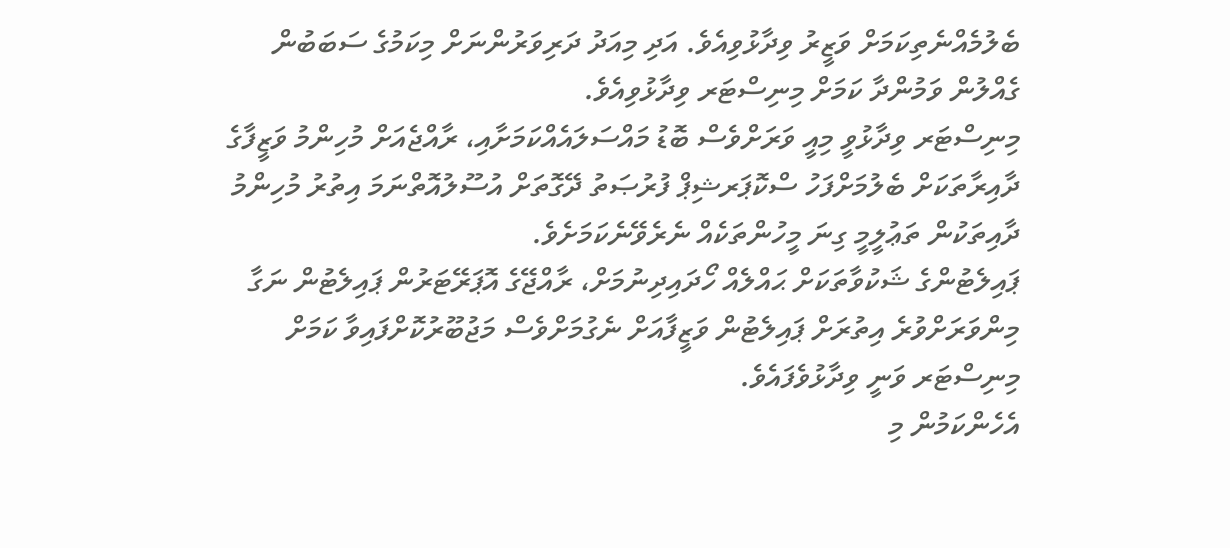ބެލުމެއްނެތިކަމަށް ވަޒީރު ވިދާޅުވިއެވެ. އަދި މިއަދު ދަރިވަރުންނަށް މިކަމުގެ ސަބަބުން ގެއްލުން ވަމުންދާ ކަމަށް މިނިސްޓަރ ވިދާޅުވިއެވެ.
މިނިސްޓަރ ވިދާޅުވީ މިއީ ވަރަށްވެސް ބޮޑު މައްސަލައެއްކަމަށާއި، ރާއްޖެއަށް މުހިންމު ވަޒީފާގެ ދާއިރާތަކަށް ބެލުމަށްފަހު ސްކޮޕަރޝިޕް ފުރުޞަތު ދޭގޮތަށް އުސޫލުއޮތްނަމަ އިތުރު މުހިންމު ދާއިތަކުން ތަޢުލީމީ ގިނަ މީހުންތަކެއް ނެރެވޭނެކަމަށެވެ.
ޕައިލެޓުންގެ ޝަކުވާތަކަށް ޙައްލެއް ހޯދައިދިނުމަށް، ރާއްޖޭގެ އޮޕަރޭޓަރުން ޕައިލެޓުން ނަގާ މިންވަރަށްވުރެ އިތުރަށް ޕައިލެޓުން ވަޒީފާއަށް ނެގުމަށްވެސް މަޖުބޫރުކޮށްފައިވާ ކަމަށް މިނިސްޓަރ ވަނީ ވިދާޅުވެފައެވެ.
އެހެންކަމުން މި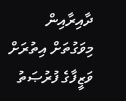ދާއިރާއިން މިވަގުތަށް އިތުރަށް ވަޒީފާގެ ފުރުޞަތު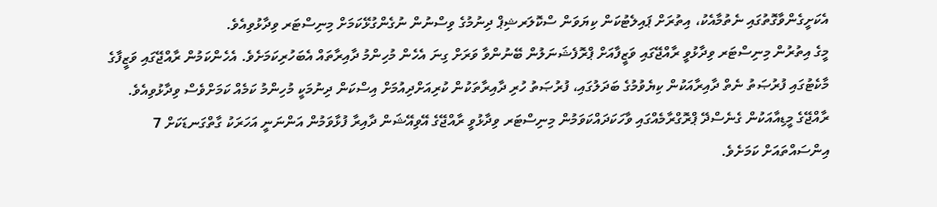އެކަށީގެންވާގޮތުގައި ނެތުމާއެކު، އިތުރަށް ޕައިލެޓުކަން ކިޔަވަން ސްކޮލަރޝިޕް ދިނުމުގެ ވިސްނުން ނުގެންގުޅޭކަމަށް މިނިސްޓަރ ވިދާޅުވިއެވެ.
މީގެ އިތުރުން މިނިސްޓަރ ވިދާޅުވީ ރާއްޖޭގައި ވަޒީފާއަށް ޕްރޮފެޝަނަލުން ބޭނުންވާ ވަރަށް ގިނަ އެހެން މުހިންމު ދާއިރާތައް އެބަހުރިކަމަށެވެ. އެހެންކަމުން ރާއްޖޭގައި ވަޒީފާގެ މާކެޓުގައި ފުރުޞަތު ނެތް ދާއިރާއަކުން ކިޔެވުމުގެ ބަދަލުގައި، ފުރުޞަތު ހުރި ދާއިރާތަކުން ކުރިއަށްދިއުމަށް އިސްކަން ދިނުމަކީ މުހިންމު ކަމެއް ކަމަށްވެސް ވިދާޅުވިއެވެ.
ރާއްޖޭގެ މީޑިއާއަކުން ގެނެސްދޭ ޕްރޮގްރާމެއްގައި ވާހަކަދައްކަވަމުން މިނިސްޓަރ ވިދާޅުވީ ރާއްޖޭގެ އޭވިއޭޝަން ދާއިރާ ފުޅާވަމުން އަންނަނީ އަހަރަކު ގާތްގަނޑަކަށް 7 އިންސައްތައަށް ކަމަށެވެ.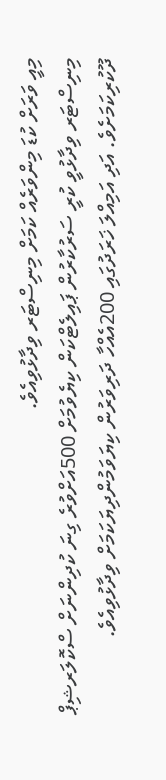މިއީ ވަރަށް ކުޑަ މިންވަރެއް ކަމަށް މިނިސްޓަރ ވިދާޅުވިއެވެ.
މިނިސްޓަރ ވިދާޅުވީ ކުރީ ސަރުކާރުން ޕައިލެޓްކަން ކިޔެވުމަށް 500އަށްވުރެ ގިނަ ކުދިންނަށް ސްކޮލަރޝިޕް ދޫކުރިކަމަށެވެ. އަދި އަމިއްލަ ޚަރަދުގައި 200އެއްހާ ދަރިވަރުން ކިޔަވަމުންދިޔަކަމަށް ވިދާޅުވިއެވެ.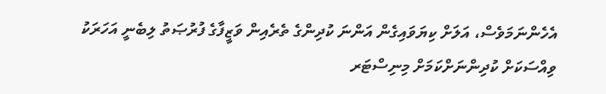އެހެންނަމަވެސް، އަލަށް ކިޔަވައިގެން އަންނަ ކުދިންގެ ތެރެއިން ވަޒީފާގެ ފުރުޞަތު ލިބެނީ އަހަރަކު ވިއްސަކަށް ކުދިންނަށްކަމަށް މިނިސްޓަރ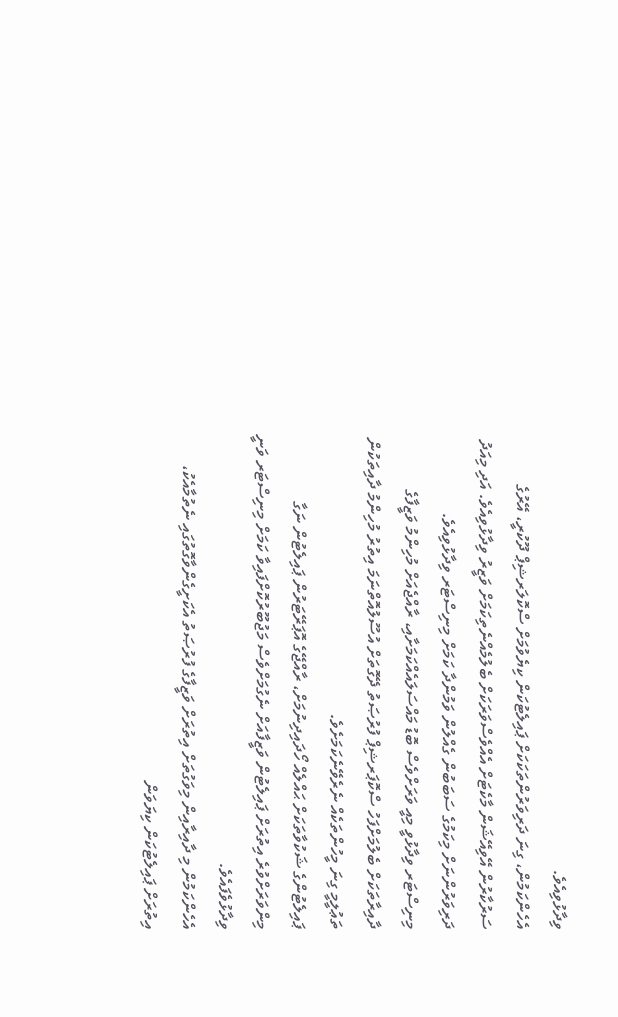ވިދާޅުވިއެވެ.
އެހެންކަމުން، ގިނަ ދަރިވަރުންތަކަކަށް ޕައިލެޓުކަން ކިޔެވުމަށް ސްކޮލަރޝިޕް ދޫކުރީ، އޭރުގެ ސަރުކާރުން އޭވިއޭޝަން މާކެޓަށް އެއްވެސްވަރަކަށް ބެލުމެއްނެތިކަމަށް ވަޒީރު ވިދާޅުވިއެވެ. އަދި މިއަދު ދަރިވަރުންނަށް މިކަމުގެ ސަބަބުން ގެއްލުން ވަމުންދާ ކަމަށް މިނިސްޓަރ ވިދާޅުވިއެވެ.
މިނިސްޓަރ ވިދާޅުވީ މިއީ ވަރަށްވެސް ބޮޑު މައްސަލައެއްކަމަށާއި، ރާއްޖެއަށް މުހިންމު ވަޒީފާގެ ދާއިރާތަކަށް ބެލުމަށްފަހު ސްކޮޕަރޝިޕް ފުރުޞަތު ދޭގޮތަށް އުސޫލުއޮތްނަމަ އިތުރު މުހިންމު ދާއިތަކުން ތަޢުލީމީ ގިނަ މީހުންތަކެއް ނެރެވޭނެކަމަށެވެ.
ޕައިލެޓުންގެ ޝަކުވާތަކަށް ޙައްލެއް ހޯދައިދިނުމަށް، ރާއްޖޭގެ އޮޕަރޭޓަރުން ޕައިލެޓުން ނަގާ މިންވަރަށްވުރެ އިތުރަށް ޕައިލެޓުން ވަޒީފާއަށް ނެގުމަށްވެސް މަޖުބޫރުކޮށްފައިވާ ކަމަށް މިނިސްޓަރ ވަނީ ވިދާޅުވެފައެވެ.
އެހެންކަމުން މި ދާއިރާއިން މިވަގުތަށް އިތުރަށް ވަޒީފާގެ ފުރުޞަތު އެކަށީގެންވާގޮތުގައި ނެތުމާއެކު، އިތުރަށް ޕައިލެޓުކަން ކިޔަވަން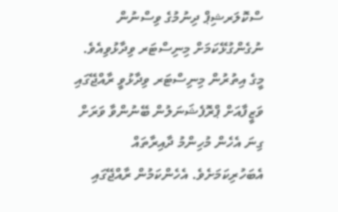ސްކޮލަރޝިޕް ދިނުމުގެ ވިސްނުން ނުގެންގުޅޭކަމަށް މިނިސްޓަރ ވިދާޅުވިއެވެ.
މީގެ އިތުރުން މިނިސްޓަރ ވިދާޅުވީ ރާއްޖޭގައި ވަޒީފާއަށް ޕްރޮފެޝަނަލުން ބޭނުންވާ ވަރަށް ގިނަ އެހެން މުހިންމު ދާއިރާތައް އެބަހުރިކަމަށެވެ. އެހެންކަމުން ރާއްޖޭގައި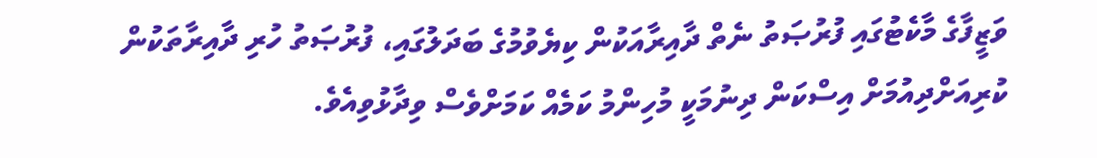ވަޒީފާގެ މާކެޓުގައި ފުރުޞަތު ނެތް ދާއިރާއަކުން ކިޔެވުމުގެ ބަދަލުގައި، ފުރުޞަތު ހުރި ދާއިރާތަކުން ކުރިއަށްދިއުމަށް އިސްކަން ދިނުމަކީ މުހިންމު ކަމެއް ކަމަށްވެސް ވިދާޅުވިއެވެ.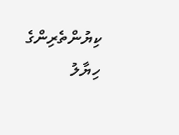ކިޔުންތެރިންގެ ހިޔާލު